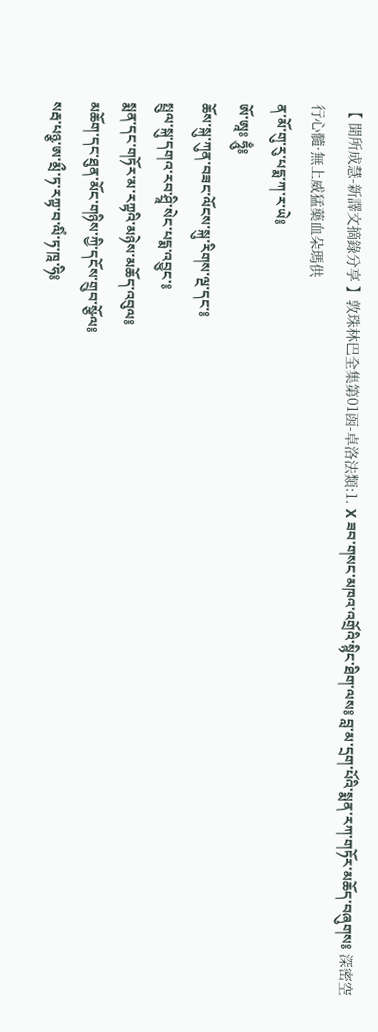【 聞所成慧-新譯文摘錄分享 】敦珠林巴全集第01函-卓洛法類:1. X ཟབ་གསང་མཁའ་འགྲོའི་སྙིང་ཐིག་ལས༔ བླ་མ་དྲག་པོའི་སྨན་རཀ་གཏོར་མཆོད་བཞུགས༔ 深密空行心髓·無上威猛藥血朵瑪供
ན་མོ་གུ་རུ་པདྨ་ཀ་ར་ཡེ༔
ཨོ་ཨཱཿ ཧཱུྃ༔
ཆོས་སྐུ་ཀུན་བཟང་ལོངས་སྐུ་རིགས་ལྔ་དང་༔
སྤྲུལ་སྐུ་དགའ་རབ་ཤྲཱི་སེང་པདྨ་འབྱུང་༔
སྨན་དང་གཏོར་མ་རཀྟའི་མཉེས་མཆོད་འབུལ༔
མཆོག་དང་ཐུན་མོང་གཉིས་ཀྱི་དངོས་གྲུབ་སྩོལ༔
སརྦ་པཉྩ་ཨ་མྲྀ་ཏ་རཀྟ་བ་ལིཾ་ཏ་ཁཱ་ཧི༔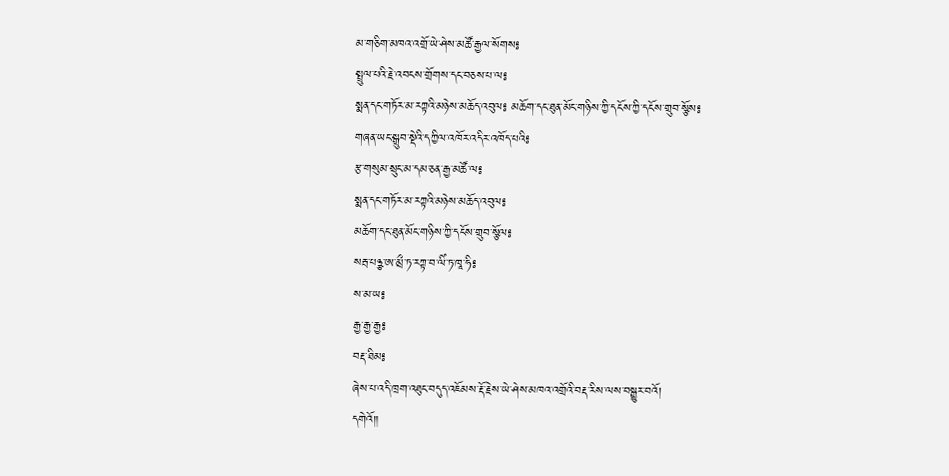མ་གཅིག་མཁའ་འགྲོ་ཡེ་ཤེས་མཚོ་རྒྱལ་སོགས༔
སྤྲུལ་པའི་རྗེ་འབངས་གྲོགས་དང་བཅས་པ་ལ༔
སྨན་དང་གཏོར་མ་རཀྟའི་མཉེས་མཆོད་འབུལ༔ མཆོག་དང་ཐུན་མོང་གཉིས་ཀྱི་དངོས་ཀྱི་དངོས་གྲུབ་སྩོས༔
གཞན་ཡང་སྒྲུབ་སྡེའི་དཀྱིལ་འཁོར་འདིར་འཁོད་པའི༔
རྩ་གསུམ་སྲུང་མ་དམ་ཅན་རྒྱ་མཚོ་ལ༔
སྨན་དང་གཏོར་མ་རཀྟའི་མཉེས་མཆོད་འབུལ༔
མཆོག་དང་ཐུན་མོང་གཉིས་ཀྱི་དངོས་གྲུབ་སྩོལ༔
སརྦ་པཉྩ་ཨ་མྲྀ་ཏ་རཀྟ་བ་ལིཾ་ཏ་ཁཱ་ཧི༔
ས་མ་ཡ༔
རྒྱ་རྒྱ་རྒྱ༔
བརྡ་ཐིམ༔
ཞེས་པ་འདི་ཁྲག་འཐུང་བདུད་འཇོམས་རྡོ་རྗེས་ཡེ་ཤེས་མཁའ་འགྲོའི་བརྡ་རིས་ལས་བསྒྱུར་བའོ།
དགེའོ༎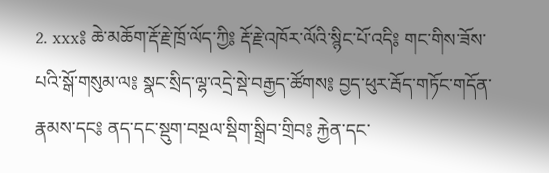2. xxx༔ ཆེ་མཆོག་རྡོ་རྗེ་ཁྲོ་ལོད་ཀྱི༔ རྡོ་རྗེ་འཁོར་ལོའི་སྙིང་པོ་འདི༔ གང་གིས་ཟོས་པའི་སྒོ་གསུམ་ལ༔ སྣང་སྲིད་ལྷ་འདྲེ་སྡེ་བརྒྱད་ཚོགས༔ བྱད་ཕུར་རྦོད་གཏོང་གདོན་རྣམས་དང༔ ནད་དང་སྡུག་བསྔལ་སྡིག་སྒྲིབ་གྲིབ༔ རྐྱེན་དང་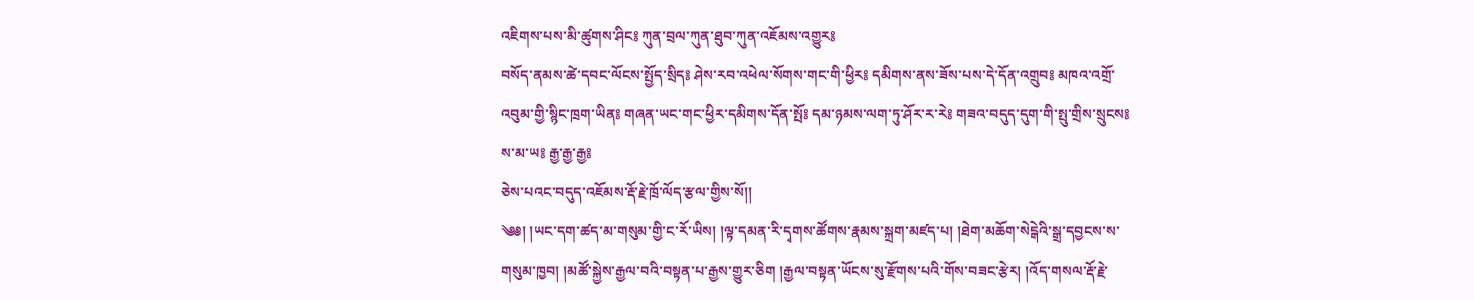འཇིགས་པས་མི་ཚུགས་ཤིང༔ ཀུན་བྲལ་ཀུན་ཐུབ་ཀུན་འཇོམས་འགྱུར༔
བསོད་ནམས་ཚེ་དབང་ལོངས་སྤྱོད་སྲིད༔ ཤེས་རབ་འཕེལ་སོགས་གང་གི་ཕྱིར༔ དམིགས་ནས་ཟོས་པས་དེ་དོན་འགྲུབ༔ མཁའ་འགྲོ་འབུམ་གྱི་སྙིང་ཁྲག་ཡིན༔ གཞན་ཡང་གང་ཕྱིར་དམིགས་དོན་སྤོ༔ དམ་ཉམས་ལག་ཏུ་ཤོར་ར་རེ༔ གཟའ་བདུད་དུག་གི་སྤུ་གྲིས་སྲུངས༔
ས་མ་ཡ༔ རྒྱ་རྒྱ་རྒྱ༔
ཅེས་པའང་བདུད་འཇོམས་རྡོ་རྗེ་ཁྲོ་ལོད་རྩལ་གྱིས་སོ།།
༄༅། །ཡང་དག་ཚད་མ་གསུམ་གྱི་ང་རོ་ཡིས། །ལྟ་དམན་རི་དྭགས་ཚོགས་རྣམས་སྐྲག་མཛད་པ། །ཐེག་མཆོག་སེངྒེའི་སྒྲ་དབྱངས་ས་གསུམ་ཁྱབ། །མཚོ་སྐྱེས་རྒྱལ་བའི་བསྟན་པ་རྒྱས་གྱུར་ཅིག །རྒྱལ་བསྟན་ཡོངས་སུ་རྫོགས་པའི་གོས་བཟང་རྩེར། །འོད་གསལ་རྡོ་རྗེ་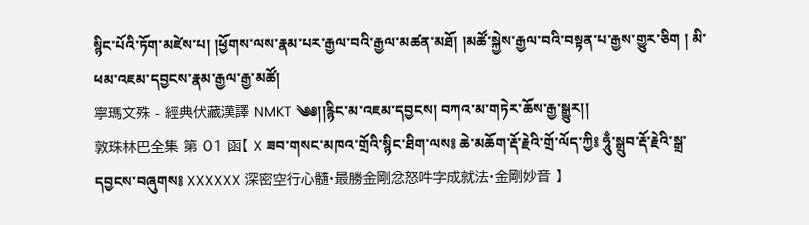སྙིང་པོའི་ཏོག་མཛེས་པ། །ཕྱོགས་ལས་རྣམ་པར་རྒྱལ་བའི་རྒྱལ་མཚན་མཐོ། །མཚོ་སྐྱེས་རྒྱལ་བའི་བསྟན་པ་རྒྱས་གྱུར་ཅིག ། མི་ཕམ་འཇམ་དབྱངས་རྣམ་རྒྱལ་རྒྱ་མཚོ།
寧瑪文殊 - 經典伏藏漢譯 NMKT ༄༅།།རྙིང་མ་འཇམ་དབྱངས། བཀའ་མ་གཏེར་ཆོས་རྒྱ་སྒྱུར།།
敦珠林巴全集 第 01 函【 X ཟབ་གསང་མཁའ་གྲོའི་སྙིང་ཐིག་ལས༔ ཆེ་མཆོག་རྡོ་རྗེའི་གྲོ་ལོད་ཀྱི༔ ཧཱུྃ་སྒྲུབ་རྡོ་རྗེའི་སྒྲ་དབྱངས་བཞུགས༔ XXXXXX 深密空行心髓·最勝金剛忿怒吽字成就法·金剛妙音 】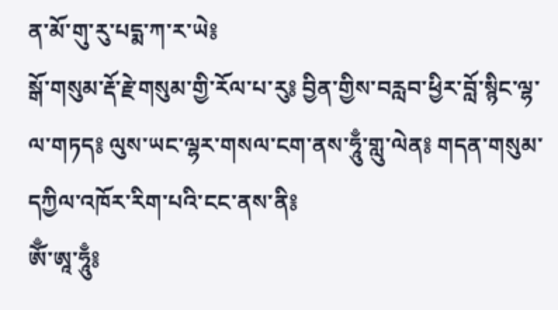ན་མོ་གུ་རུ་པདྨ་ཀ་ར་ཡེ༔
སྒོ་གསུམ་རྡོ་རྗེ་གསུམ་གྱི་རོལ་པ་རུ༔ བྱིན་གྱིས་བརླབ་ཕྱིར་བློ་སྙིང་ལྷ་ལ་གཏད༔ ལུས་ཡང་ལྷར་གསལ་ངག་ནས་ཧཱུྃ་གླུ་ལེན༔ གདན་གསུམ་དཀྱིལ་འཁོར་རིག་པའི་ངང་ནས་ནི༔
ཨོྃ་ཨཱ་ཧཱུྃ༔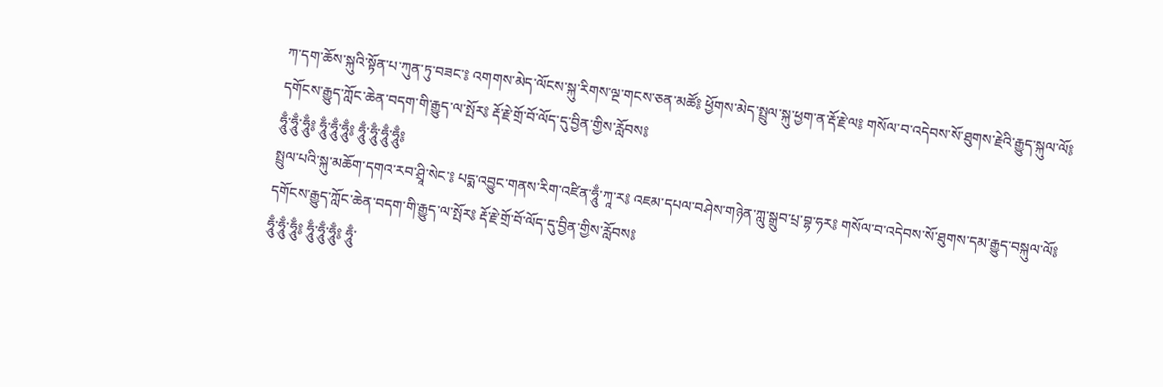ཀ་དག་ཆོས་སྐུའི་སྟོན་པ་ཀུན་ཏུ་བཟང་༔ འགགས་མེད་ལོངས་སྐུ་རིགས་ལྔ་གངས་ཅན་མཚོ༔ ཕྱོགས་མེད་སྤྲུལ་སྐུ་ཕྱག་ན་རྡོ་རྗེ་ལ༔ གསོལ་བ་འདེབས་སོ་ཐུགས་རྗེའི་རྒྱུད་སྐུལ་ལོ༔
དགོངས་རྒྱུད་ཀློང་ཆེན་བདག་གི་རྒྱུད་ལ་སྤོར༔ རྡོ་རྗེ་གྲོ་བོ་ལོད་དུ་བྱིན་གྱིས་རློབས༔
ཧཱུྃ་ཧཱུྃ་ཧཱུྃ༔ ཧཱུྃ་ཧཱུྃ་ཧཱུྃ༔ ཧཱུྃ་ཧཱུྃ་ཧཱུྃ་ཧཱུྃ༔
སྤྲུལ་པའི་སྐུ་མཆོག་དགའ་རབ་ཤྲཱི་སེང་༔ པདྨ་འབྱུང་གནས་རིག་འཛིན་ཧཱུྃ་ཀཱ་ར༔ འཇམ་དཔལ་བཤེས་གཉེན་ཀླུ་སྒྲུབ་པྲ་བྷ་ཧར༔ གསོལ་བ་འདེབས་སོ་ཐུགས་དམ་རྒྱུད་བསྐུལ་ལོ༔
དགོངས་རྒྱུད་ཀློང་ཆེན་བདག་གི་རྒྱུད་ལ་སྤོར༔ རྡོ་རྗེ་གྲོ་བོ་ལོད་དུ་བྱིན་གྱིས་རློབས༔
ཧཱུྃ་ཧཱུྃ་ཧཱུྃ༔ ཧཱུྃ་ཧཱུྃ་ཧཱུྃ༔ ཧཱུྃ་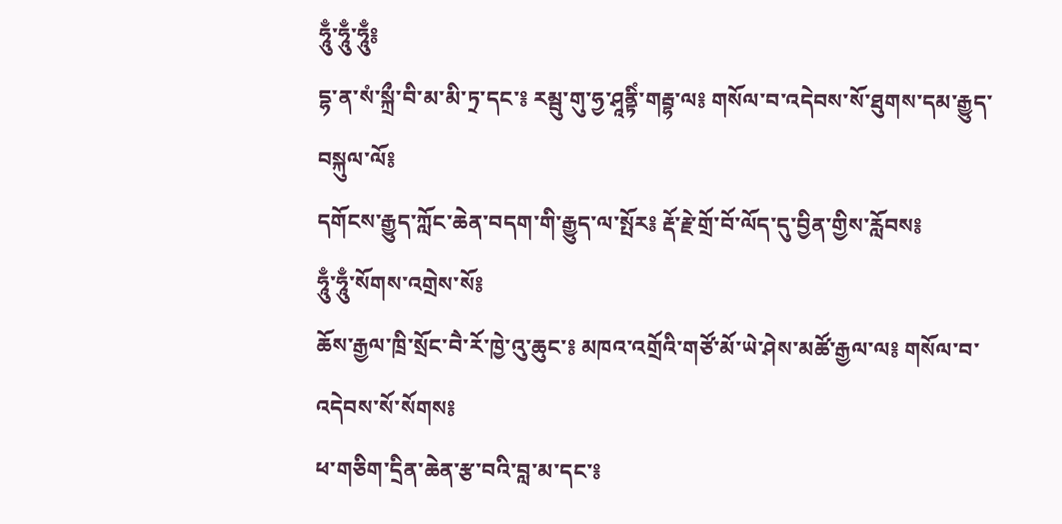ཧཱུྃ་ཧཱུྃ་ཧཱུྃ༔
དྷ་ན་སཾ་སྐྲྀ་བི་མ་མི་ཏྲ་དང་༔ རམྦུ་གུ་ཧྱ་ཤཱནྟིཾ་གརྦྷ་ལ༔ གསོལ་བ་འདེབས་སོ་ཐུགས་དམ་རྒྱུད་བསྐུལ་ལོ༔
དགོངས་རྒྱུད་ཀློང་ཆེན་བདག་གི་རྒྱུད་ལ་སྤོར༔ རྡོ་རྗེ་གྲོ་བོ་ལོད་དུ་བྱིན་གྱིས་རློབས༔
ཧཱུྃ་ཧཱུྃ་སོགས་འགྲེས་སོ༔
ཆོས་རྒྱལ་ཁྲི་སྲོང་བཻ་རོ་ཁྱེ་འུ་ཆུང་༔ མཁའ་འགྲོའི་གཙོ་མོ་ཡེ་ཤེས་མཚོ་རྒྱལ་ལ༔ གསོལ་བ་འདེབས་སོ་སོགས༔
ཕ་གཅིག་དྲིན་ཆེན་རྩ་བའི་བླ་མ་དང་༔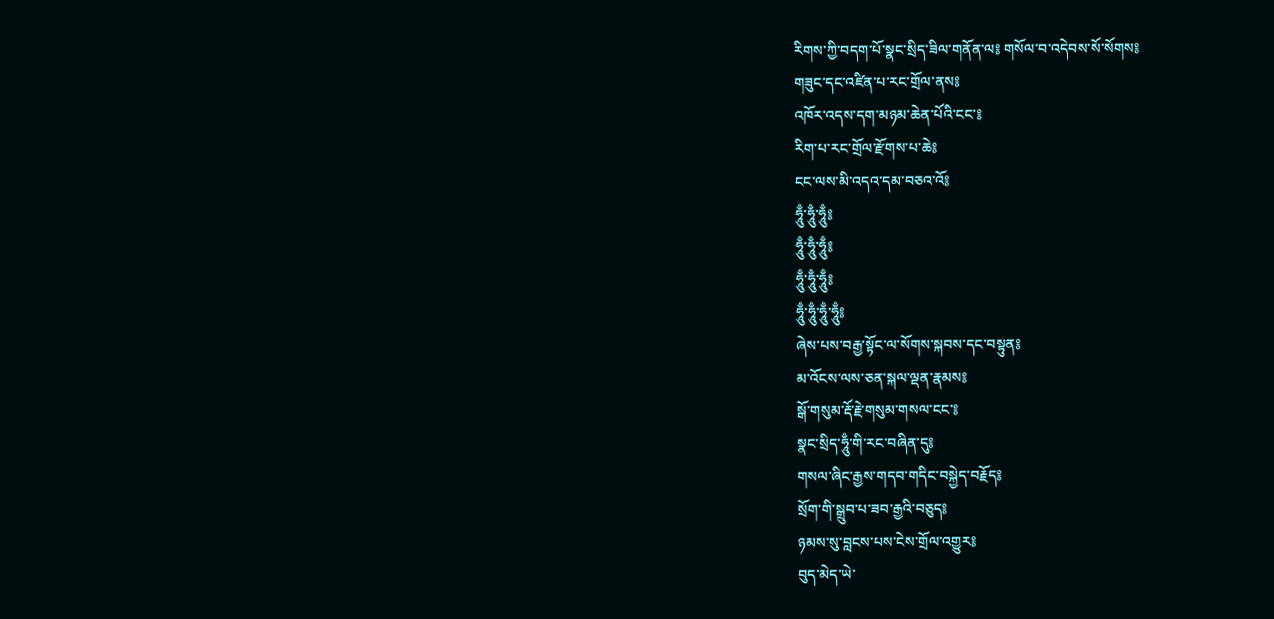རིགས་ཀྱི་བདག་པོ་སྣང་སྲིད་ཟིལ་གནོན་ལ༔ གསོལ་བ་འདེབས་སོ་སོགས༔
གཟུང་དང་འཛིན་པ་རང་གྲོལ་ནས༔
འཁོར་འདས་དག་མཉམ་ཆེན་པོའི་ངང་༔
རིག་པ་རང་གྲོལ་རྫོགས་པ་ཆེ༔
ངང་ལས་མི་འདའ་དམ་བཅའ་འོ༔
ཧཱུྃ་ཧཱུྃ་ཧཱུྃ༔
ཧཱུྃ་ཧཱུྃ་ཧཱུྃ༔
ཧཱུྃ་ཧཱུྃ་ཧཱུྃ༔
ཧཱུྃ་ཧཱུྃ་ཧཱུྃ་ཧཱུྃ༔
ཞེས་པས་བརྒྱ་སྟོང་ལ་སོགས་སྐབས་དང་བསྟུན༔
མ་འོངས་ལས་ཅན་སྐལ་ལྡན་རྣམས༔
སྒོ་གསུམ་རྡོ་རྗེ་གསུམ་གསལ་ངང་༔
སྣང་སྲིད་ཧཱུྃ་གི་རང་བཞིན་དུ༔
གསལ་ཞིང་རྒྱས་གདབ་གདིང་བསྐྱེད་བརྗོད༔
སྲོག་གི་སྒྲུབ་པ་ཟབ་རྒྱའི་བཅུད༔
ཉམས་སུ་བླངས་པས་ངེས་གྲོལ་འགྱུར༔
བུད་མེད་ཡེ་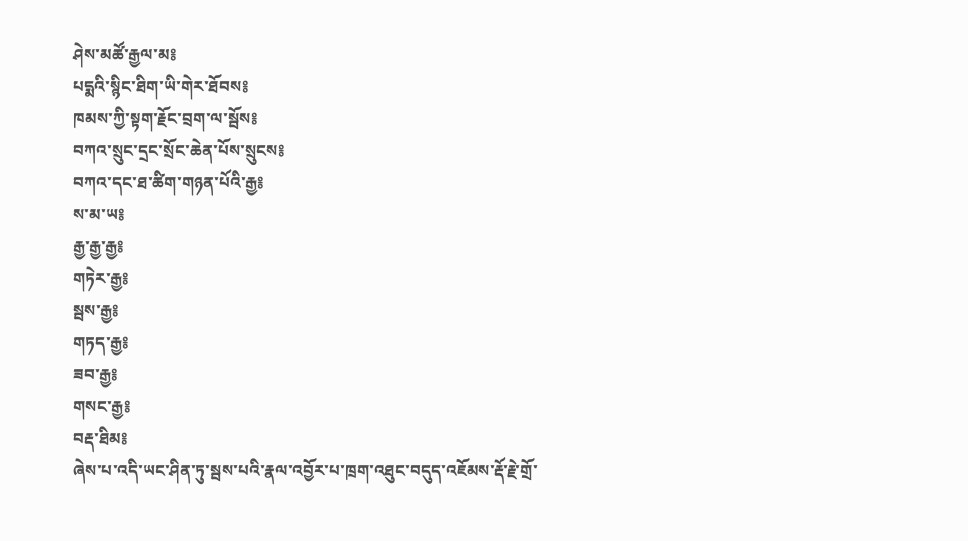ཤེས་མཚོ་རྒྱལ་མ༔
པདྨའི་སྙིང་ཐིག་ཡི་གེར་ཐོབས༔
ཁམས་ཀྱི་སྟག་རྗོང་བྲག་ལ་སྦོས༔
བཀའ་སྲུང་དྲང་སྲོང་ཆེན་པོས་སྲུངས༔
བཀའ་དང་ཐ་ཚིག་གཉན་པོའི་རྒྱ༔
ས་མ་ཡ༔
རྒྱ་རྒྱ་རྒྱ༔
གཏེར་རྒྱ༔
སྦས་རྒྱ༔
གཏད་རྒྱ༔
ཟབ་རྒྱ༔
གསང་རྒྱ༔
བརྡ་ཐིམ༔
ཞེས་པ་འདི་ཡང་ཤིན་ཏུ་སྦས་པའི་རྣལ་འབྱོར་པ་ཁྲག་འཐུང་བདུད་འཇོམས་རྡོ་རྗེ་གྲོ་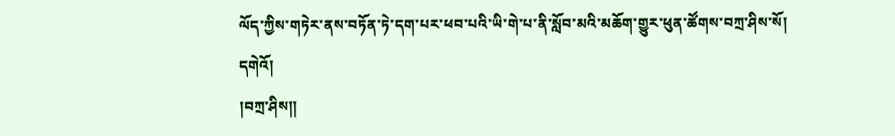ལོད་ཀྱིས་གཏེར་ནས་བཏོན་ཏེ་དག་པར་ཕབ་པའི་ཡི་གེ་པ་ནི་སློབ་མའི་མཆོག་གྱུར་ཕུན་ཚོགས་བཀྲ་ཤིས་སོ།
དགེའོ།
།བཀྲ་ཤིས༎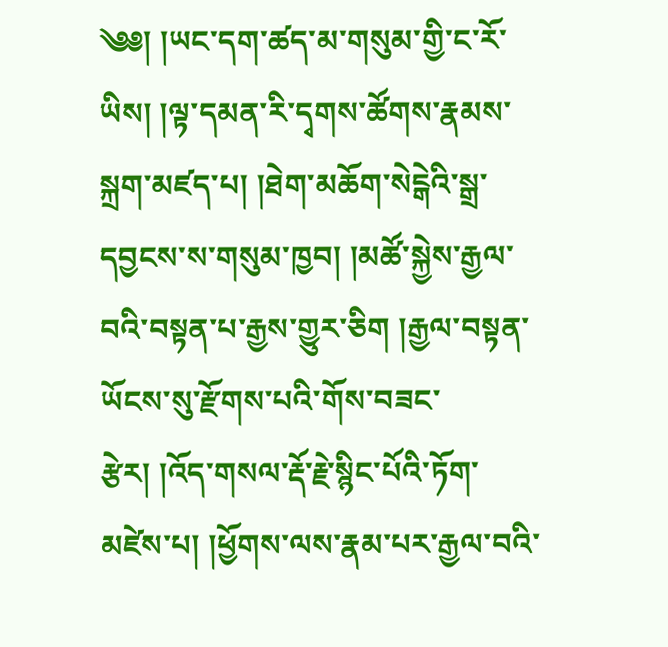༄༅། །ཡང་དག་ཚད་མ་གསུམ་གྱི་ང་རོ་ཡིས། །ལྟ་དམན་རི་དྭགས་ཚོགས་རྣམས་སྐྲག་མཛད་པ། །ཐེག་མཆོག་སེངྒེའི་སྒྲ་དབྱངས་ས་གསུམ་ཁྱབ། །མཚོ་སྐྱེས་རྒྱལ་བའི་བསྟན་པ་རྒྱས་གྱུར་ཅིག །རྒྱལ་བསྟན་ཡོངས་སུ་རྫོགས་པའི་གོས་བཟང་རྩེར། །འོད་གསལ་རྡོ་རྗེ་སྙིང་པོའི་ཏོག་མཛེས་པ། །ཕྱོགས་ལས་རྣམ་པར་རྒྱལ་བའི་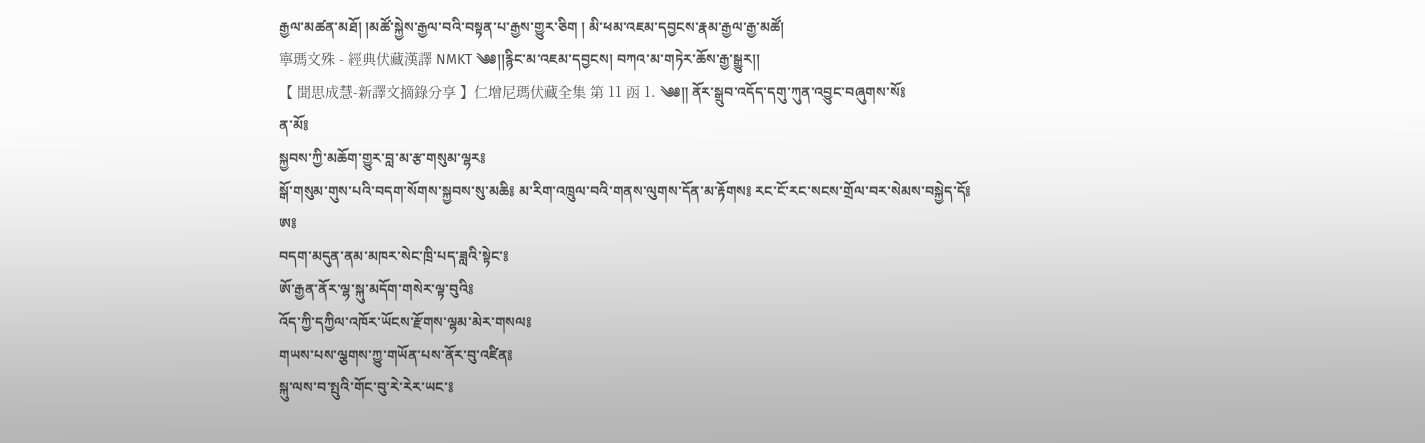རྒྱལ་མཚན་མཐོ། །མཚོ་སྐྱེས་རྒྱལ་བའི་བསྟན་པ་རྒྱས་གྱུར་ཅིག ། མི་ཕམ་འཇམ་དབྱངས་རྣམ་རྒྱལ་རྒྱ་མཚོ།
寧瑪文殊 - 經典伏藏漢譯 NMKT ༄༅།།རྙིང་མ་འཇམ་དབྱངས། བཀའ་མ་གཏེར་ཆོས་རྒྱ་སྒྱུར།།
【 聞思成慧-新譯文摘錄分享 】仁增尼瑪伏藏全集 第 11 函 1. ༄༅༎ ནོར་སྒྲུབ་འདོད་དགུ་ཀུན་འབྱུང་བཞུགས་སོ༔
ན་མོ༔
སྐྱབས་ཀྱི་མཆོག་གྱུར་བླ་མ་རྩ་གསུམ་ལྷར༔
སྒོ་གསུམ་གུས་པའི་བདག་སོགས་སྐྱབས་སུ་མཆི༔ མ་རིག་འཁྲུལ་བའི་གནས་ལུགས་དོན་མ་རྟོགས༔ རང་ངོ་རང་སངས་གྲོལ་བར་སེམས་བསྐྱེད་དོ༔
ཨ༔
བདག་མདུན་ནམ་མཁར་སེང་ཁྲི་པད་ཟླའི་སྟེང་༔
ཨོ་རྒྱན་ནོར་ལྷ་སྐུ་མདོག་གསེར་ལྟ་བུའི༔
འོད་ཀྱི་དཀྱིལ་འཁོར་ཡོངས་རྫོགས་ལྷམ་མེར་གསལ༔
གཡས་པས་ལྕགས་ཀྱུ་གཡོན་པས་ནོར་བུ་འཛིན༔
སྐུ་ལས་བ་སྤུའི་གོང་བུ་རེ་རེར་ཡང་༔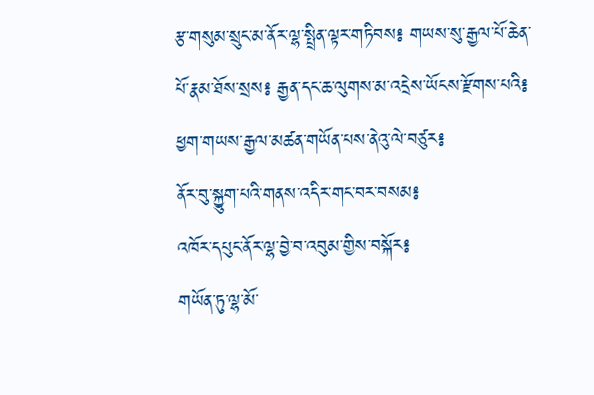རྩ་གསུམ་སྲུང་མ་ནོར་ལྷ་སྤྲིན་ལྟར་གཏིབས༔ གཡས་སུ་རྒྱལ་པོ་ཆེན་པོ་རྣམ་ཐོས་སྲས༔ རྒྱན་དང་ཆ་ལུགས་མ་འདྲེས་ཡོངས་རྫོགས་པའི༔
ཕྱག་གཡས་རྒྱལ་མཚན་གཡོན་པས་ནེའུ་ལེ་བཙུར༔
ནོར་བུ་སྐྱུག་པའི་གནས་འདིར་གང་བར་བསམ༔
འཁོར་དཔུང་ནོར་ལྷ་བྱེ་བ་འབུམ་གྱིས་བསྐོར༔
གཡོན་ཏུ་ལྷ་མོ་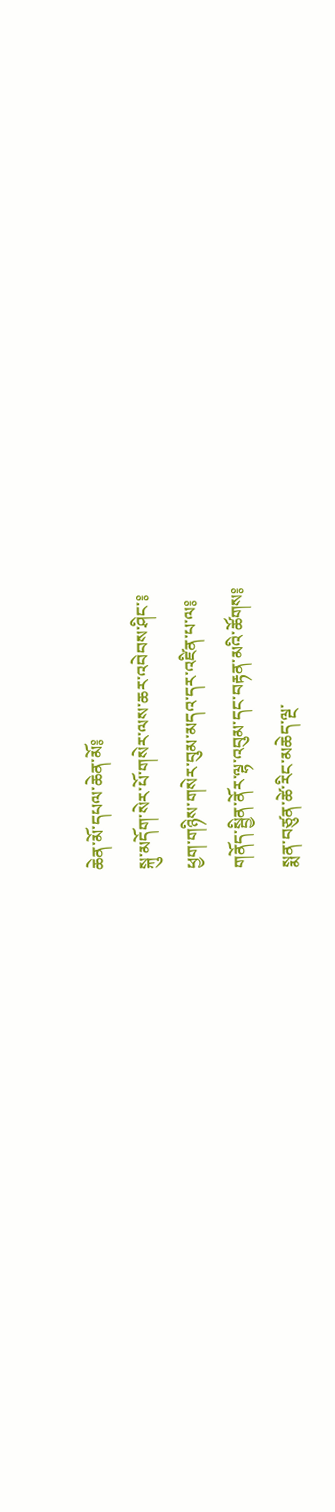ཆེན་མོ་དཔལ་ཆེན་མོ༔
སྐུ་མདོག་སེར་པོ་གསེར་ལས་ཆར་འབེབས་ཤིང་༔
ཕྱག་གཉིས་གསེར་བུམ་མདའ་དར་འཛིན་པ་ལ༔
གནོད་སྦྱིན་ནོར་ལྷ་འབུམ་དང་བརྟན་མའི་ཚོགས༔
སྨན་བཙུན་ཚེ་རིང་མཆེད་ལྔ་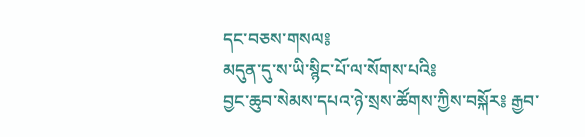དང་བཅས་གསལ༔
མདུན་དུ་ས་ཡི་སྙིང་པོ་ལ་སོགས་པའི༔
བྱང་ཆུབ་སེམས་དཔའ་ཉེ་སྲས་ཚོགས་ཀྱིས་བསྐོར༔ རྒྱབ་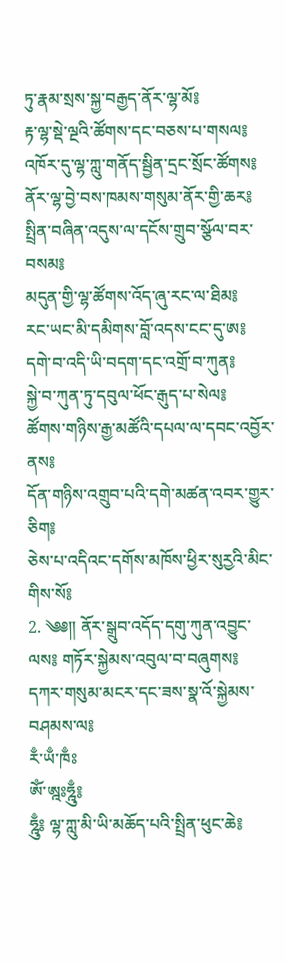ཏུ་རྣམ་སྲས་སྐྱ་བརྒྱད་ནོར་ལྷ་མོ༔
རྟ་ལྷ་སྡེ་ལྔའི་ཚོགས་དང་བཅས་པ་གསལ༔
འཁོར་དུ་ལྷ་ཀླུ་གནོད་སྦྱིན་དྲང་སྲོང་ཚོགས༔
ནོར་ལྷ་བྱེ་བས་ཁམས་གསུམ་ནོར་གྱི་ཆར༔ སྤྲིན་བཞིན་འདུས་ལ་དངོས་གྲུབ་སྩོལ་བར་བསམ༔
མདུན་གྱི་ལྷ་ཚོགས་འོད་ཞུ་རང་ལ་ཐིམ༔
རང་ཡང་མི་དམིགས་བློ་འདས་ངང་དུ་ཨ༔
དགེ་བ་འདི་ཡི་བདག་དང་འགྲོ་བ་ཀུན༔
སྐྱེ་བ་ཀུན་ཏུ་དབུལ་ཕོང་རྒུད་པ་སེལ༔
ཚོགས་གཉིས་རྒྱ་མཚོའི་དཔལ་ལ་དབང་འབྱོར་ནས༔
དོན་གཉིས་འགྲུབ་པའི་དགེ་མཚན་འབར་གྱུར་ཅིག༔
ཅེས་པ་འདིའང་དགོས་མཁོས་ཕྱིར་སུརྱའི་མིང་གིས་སོ༔
2. ༄༅༎ ནོར་སྒྲུབ་འདོད་དགུ་ཀུན་འབྱུང་ལས༔ གཏོར་སྐྱེམས་འབུལ་བ་བཞུགས༔
དཀར་གསུམ་མངར་དང་ཟས་སྣ་འོ་སྐྱེམས་བཤམས་ལ༔
རྃ་ཡྃ་ཁྃཿ
ༀ་ཨྰཿཧྰུྃ༔
ཧྰུྃ༔ ལྷ་ཀླུ་མི་ཡི་མཆོད་པའི་སྤྲིན་ཕུང་ཆེ༔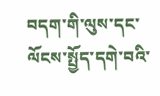བདག་གི་ལུས་དང་ལོངས་སྤྱོད་དགེ་བའི་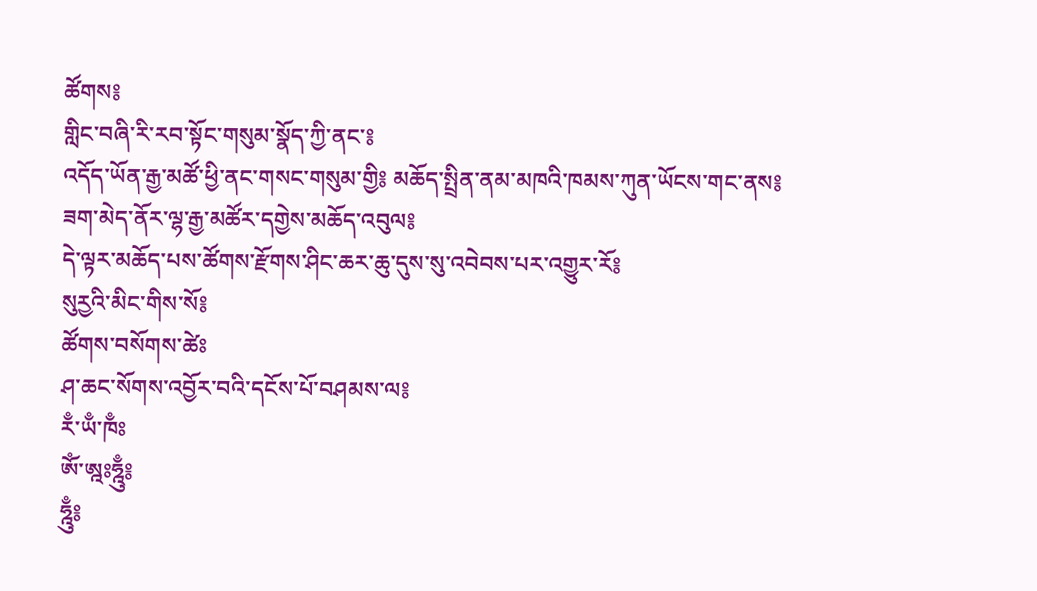ཚོགས༔
གླིང་བཞི་རི་རབ་སྟོང་གསུམ་སྣོད་ཀྱི་ནང་༔
འདོད་ཡོན་རྒྱ་མཚོ་ཕྱི་ནང་གསང་གསུམ་གྱི༔ མཆོད་སྤྲིན་ནམ་མཁའི་ཁམས་ཀུན་ཡོངས་གང་ནས༔
ཟག་མེད་ནོར་ལྷ་རྒྱ་མཚོར་དགྱེས་མཆོད་འབུལ༔
དེ་ལྟར་མཆོད་པས་ཚོགས་རྫོགས་ཤིང་ཆར་ཆུ་དུས་སུ་འབེབས་པར་འགྱུར་རོ༔
སུརྱའི་མིང་གིས་སོ༔
ཚོགས་བསོགས་ཚེཿ
ཤ་ཆང་སོགས་འབྱོར་བའི་དངོས་པོ་བཤམས་ལ༔
རྃ་ཡྃ་ཁྃཿ
ༀ་ཨྰཿཧྰུྃ༔
ཧྰུྃ༔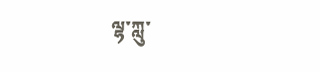ལྷ་ཀླུ་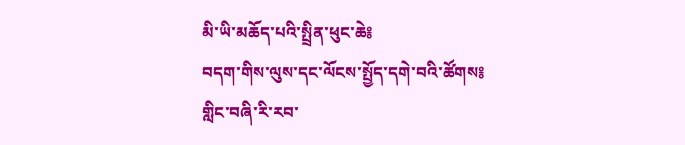མི་ཡི་མཆོད་པའི་སྤྲིན་ཕུང་ཆེ༔
བདག་གིས་ལུས་དང་ལོངས་སྤྱོད་དགེ་བའི་ཚོགས༔
གླིང་བཞི་རི་རབ་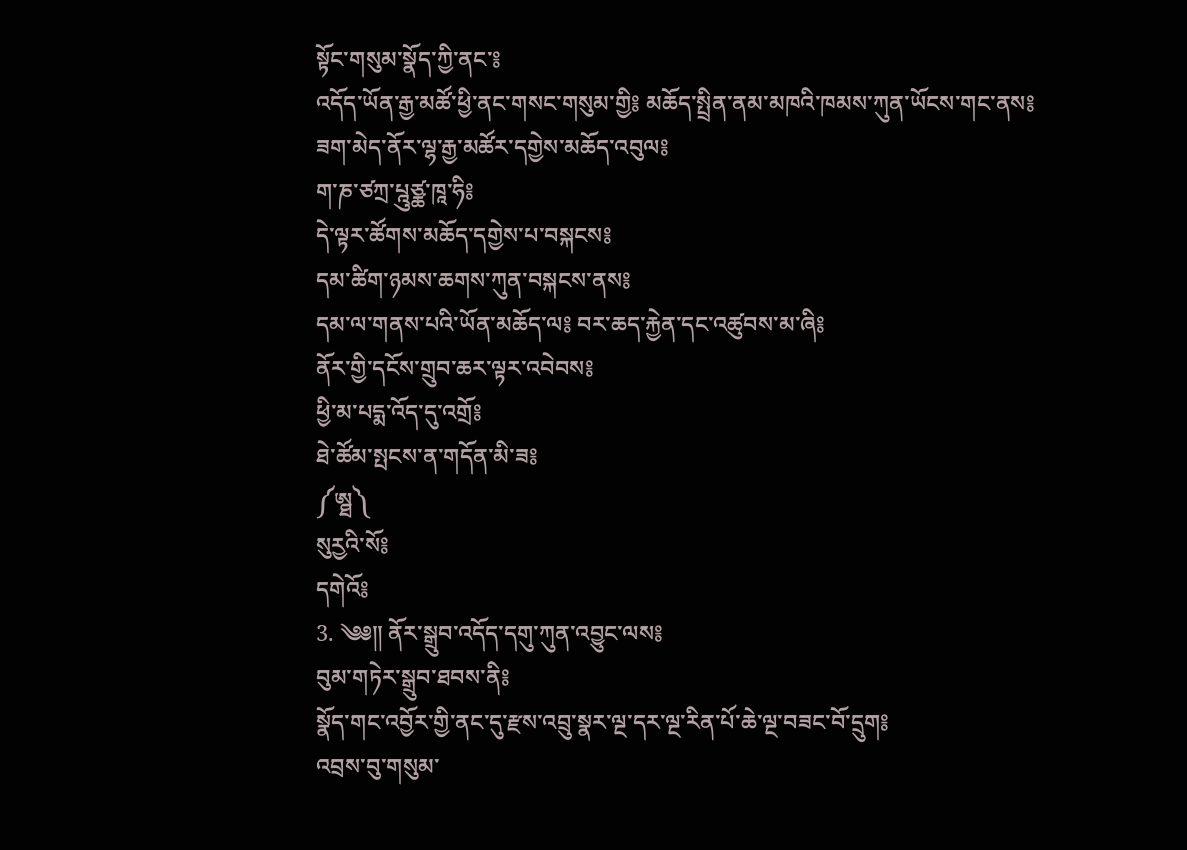སྟོང་གསུམ་སྣོད་ཀྱི་ནང་༔
འདོད་ཡོན་རྒྱ་མཚོ་ཕྱི་ནང་གསང་གསུམ་གྱི༔ མཆོད་སྤྲིན་ནམ་མཁའི་ཁམས་ཀུན་ཡོངས་གང་ནས༔
ཟག་མེད་ནོར་ལྷ་རྒྱ་མཚོར་དགྱེས་མཆོད་འབུལ༔
ག་ཎ་ཙཀྲ་པྰུཙྪ་ཁཱ་ཧི༔
དེ་ལྟར་ཚོགས་མཆོད་དགྱེས་པ་བསྐངས༔
དམ་ཚིག་ཉམས་ཆགས་ཀུན་བསྐངས་ནས༔
དམ་ལ་གནས་པའི་ཡོན་མཆོད་ལ༔ བར་ཆད་རྐྱེན་དང་འཚུབས་མ་ཞི༔
ནོར་གྱི་དངོས་གྲུབ་ཆར་ལྟར་འབེབས༔
ཕྱི་མ་པདྨ་འོད་དུ་འགྲོ༔
ཐེ་ཚོམ་སྤངས་ན་གདོན་མི་ཟ༔
༼ཨྠ༽
སུརྱའི་སོ༔
དགེའོ༔
3. ༄༅༎ ནོར་སྒྲུབ་འདོད་དགུ་ཀུན་འབྱུང་ལས༔
བུམ་གཏེར་སྒྲུབ་ཐབས་ནི༔
སྣོད་གང་འབྱོར་གྱི་ནང་དུ་རྫས་འབྲུ་སྣར་ལྔ་དར་ལྔ་རིན་པོ་ཆེ་ལྔ་བཟང་བོ་དྲུག༔
འབྲས་བུ་གསུམ་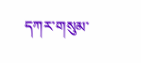དཀར་གསུམ་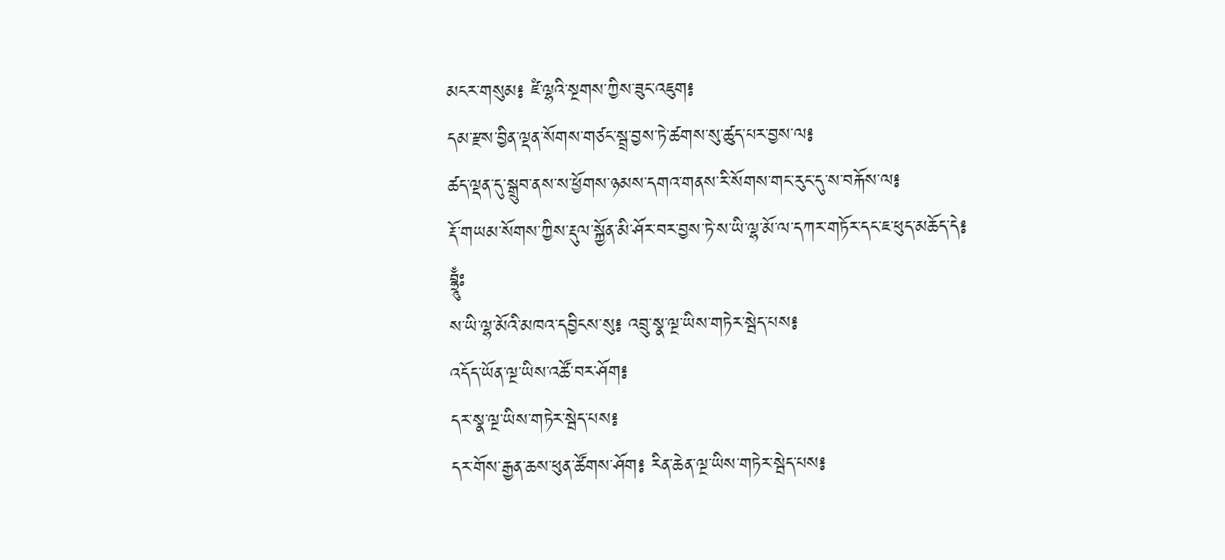མངར་གསུམ༔ ཛཾ་ལྷའི་སྔགས་ཀྱིས་ཟུང་འཇུག༔
དམ་རྫས་བྱིན་ལྡན་སོགས་གཙང་སྦྲ་བྱས་ཏེ་ཚགས་སུ་ཚུད་པར་བྱས་ལ༔
ཚད་ལྡན་དུ་སྒྲུབ་ནས་ས་ཕྱོགས་ཉམས་དགའ་གནས་རི་སོགས་གང་རུང་དུ་ས་བརྐོས་ལ༔
རྡོ་གཡམ་སོགས་ཀྱིས་རྡུལ་སྐྱོན་མི་ཤོར་བར་བྱས་ཏེ་ས་ཡི་ལྷ་མོ་ལ་དཀར་གཏོར་དང་ཇ་ཕུད་མཆོད་དེ༔
བྷྲཱུྃཿ
ས་ཡི་ལྷ་མོའི་མཁའ་དབྱིངས་སུ༔ འབྲུ་སྣ་ལྔ་ཡིས་གཏེར་སྦེད་པས༔
འདོད་ཡོན་ལྔ་ཡིས་འཚོ་བར་ཤོག༔
དར་སྣ་ལྔ་ཡིས་གཏེར་སྦེད་པས༔
དར་གོས་རྒྱན་ཆས་ཕུན་ཚོགས་ཤོག༔ རིན་ཆེན་ལྔ་ཡིས་གཏེར་སྦེད་པས༔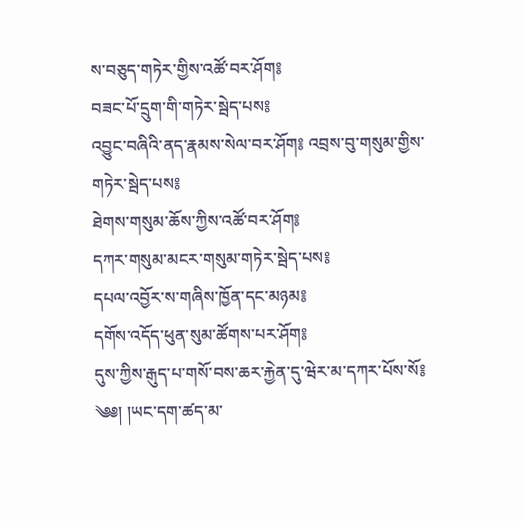ས་བཅུད་གཏེར་གྱིས་འཚོ་བར་ཤོག༔
བཟང་པོ་དྲུག་གི་གཏེར་སྦེད་པས༔
འབྱུང་བཞིའི་ནད་རྣམས་སེལ་བར་ཤོག༔ འབྲས་བུ་གསུམ་གྱིས་གཏེར་སྦེད་པས༔
ཐེགས་གསུམ་ཆོས་ཀྱིས་འཚོ་བར་ཤོག༔
དཀར་གསུམ་མངར་གསུམ་གཏེར་སྦེད་པས༔
དཔལ་འབྱོར་ས་གཞིས་ཁྱོན་དང་མཉམ༔
དགོས་འདོད་ཕུན་སུམ་ཚོགས་པར་ཤོག༔
དུས་ཀྱིས་རྒུད་པ་གསོ་བས་ཆར་རྐྱེན་དུ་ཝེར་མ་དཀར་པོས་སོ༔
༄༅། །ཡང་དག་ཚད་མ་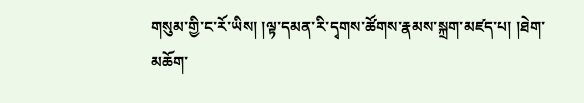གསུམ་གྱི་ང་རོ་ཡིས། །ལྟ་དམན་རི་དྭགས་ཚོགས་རྣམས་སྐྲག་མཛད་པ། །ཐེག་མཆོག་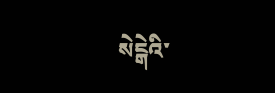སེངྒེའི་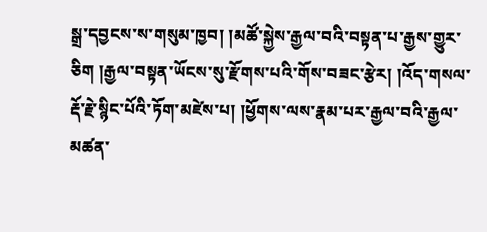སྒྲ་དབྱངས་ས་གསུམ་ཁྱབ། །མཚོ་སྐྱེས་རྒྱལ་བའི་བསྟན་པ་རྒྱས་གྱུར་ཅིག །རྒྱལ་བསྟན་ཡོངས་སུ་རྫོགས་པའི་གོས་བཟང་རྩེར། །འོད་གསལ་རྡོ་རྗེ་སྙིང་པོའི་ཏོག་མཛེས་པ། །ཕྱོགས་ལས་རྣམ་པར་རྒྱལ་བའི་རྒྱལ་མཚན་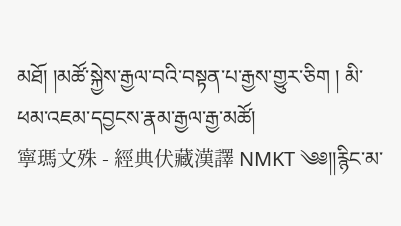མཐོ། །མཚོ་སྐྱེས་རྒྱལ་བའི་བསྟན་པ་རྒྱས་གྱུར་ཅིག ། མི་ཕམ་འཇམ་དབྱངས་རྣམ་རྒྱལ་རྒྱ་མཚོ།
寧瑪文殊 - 經典伏藏漢譯 NMKT ༄༅།།རྙིང་མ་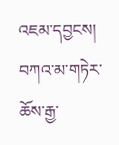འཇམ་དབྱངས། བཀའ་མ་གཏེར་ཆོས་རྒྱ་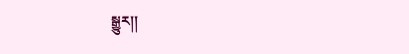སྒྱུར།།